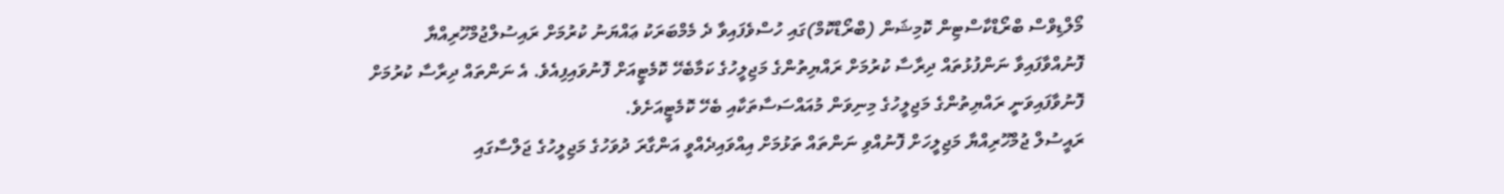މޯލްޑިވްސް ބްރޯޑްކާސްޓިން ކޮމިޝަން (ބްރޯޑްކޮމް)ގައި ހުސްވެފައިވާ ދެ މެމްބަރަކު ޢައްޔަނު ކުރުމަށް ރައިސުލްޖުމްހޫރިއްޔާ ފޮނުއްވާފައިވާ ނަންފުޅުތައް ދިރާސާ ކުރުމަށް ރައްޔިތުންގެ މަޖިލީހުގެ ކަމާބެހޭ ކޮމެޓީއަށް ފޮނުވައިފިއެވެ. އެ ނަންތައް ދިރާސާ ކުރުމަށް ފޮނުވާފައިވަނީ ރައްޔިތުންގެ މަޖިލީހުގެ މިނިވަން މުއައްސަސާތަކާއި ބެހޭ ކޮމެޓީއަށެވެ.
ރައީސުލް ޖުމްހޫރިއްޔާ މަޖިލީހަށް ފޮނުއްވި ނަންތައް ތަޅުމަށް އިއްވައިދެއްވީ އަންގާރަ ދުވަހުގެ މަޖިލީހުގެ ޖަލްސާގައި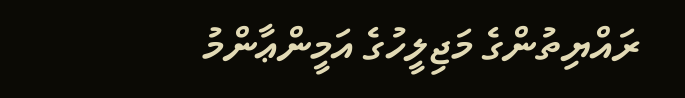ރައްޔިތުންގެ މަޖިލީހުގެ އަމީންޢާންމު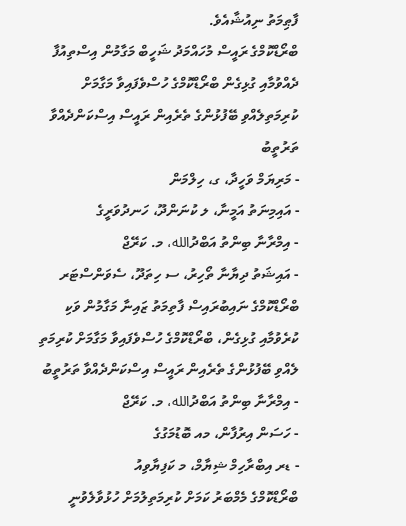ފާޠިމަތު ނިއުޝާއެވެ.
ބްރޯޑްކޮމްގެ ރައީސް މުހައްމަދު ޝަހީބް މަގާމުން އިސްތިއުފާ ދެއްވުމާއި ގުޅިގެން ބްރޯޑްކޮމްގެ ހުސްވެފައިވާ މަގާމަށް ކުރިމަތިލެއްވި ބޭފުޅުންގެ ތެރެއިން ރައީސް އިސްކަންދެއްވާ ތަރުތީބު
- މަރިޔަމް ވަހީދާ، ގ، ހިލްމަން
- އައިމިނަތު އަމީނާ، ލ ކުނަންދޫ، ހަނދުވަރީގެ
- އިމްރާނާ ބިންތު އަބްދުالله، މ. ކަރޭޖް
- އައިޝަތު ދިޔާނާ ތޯހިރު، ސ ހިތަދޫ، ސެވަންސްޓަރ
ބްރޯޑްކޮމްގެ ނައިބުރައިސް ފާތިމަތު ޒައިނާ މަގާމުން ވަކި ކުރެވުމާއި ގުޅިގެން، ބްރޯޑްކޮމްގެ ހުސްވެފައިވާ މަގާމަށް ކުރިމަތި ލެއްވި ބޭފުޅުންގެ ތެރެއިން ރައީސް އިސްކަންދެއްވާ ތަރުތީބު
- އިމްރާނާ ބިންތު އަބްދުالله، މ. ކަރޭޖް
- ހަސަން އިރުފާން، މއ ބޮޑުމަގުގެ
- ޑރ އިބްރާހިމް ޝިޔާމް، މ ކަފިޔާވިއު
ބްރޯޑްކޮމްގެ މެމްބަރު ކަމަށް ކުރިމަތިލުމަށް ހުޅުވާލެވުނީ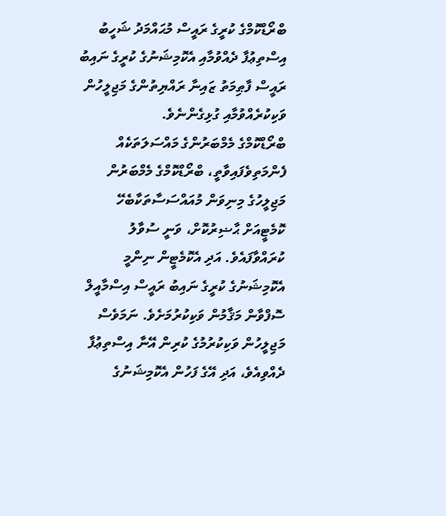ބްރޯޑްކޮމްގެ ކުރީގެ ރައީސް މުޙައްމަދު ޝަހީބު އިސްތިޢުފާ ދެއްވުމާއި އެކޮމިޝަނުގެ ކުރީގެ ނައިބު ރައީސް ފާޠިމަތު ޒައިނާ ރައްޔިތުންގެ މަޖިލީހުން ވަކިކުރެއްވުމާއި ގުޅިގެންނެވެ.
ބްރޯޑްކޮމްގެ މެމްބަރުންގެ މައްސަލަތަކެއް ފެންމަތިވެފައިވާތީ، ބްރޯޑްކޮމްގެ މެމްބަރުން މަޖިލީހުގެ މިނިވަން މުއައްސަސާތަކާބެހޭ ކޮމެޓީއަށް ޙާޟިރުކޮށް، ވަނީ ސުވާލު ކުރައްވާފައެވެ. އަދި އެކޮމެޓީން ނިންމީ އެކޮމިޝަނުގެ ކުރީގެ ނައިބު ރައީސް އިސްމާއީލް ސޮފްވާން މަޤާމުން ވަކިކުރުމަށެވެ. ނަމަވެސް މަޖިލީހުން ވަކިކުރުމުގެ ކުރިން އޭނާ އިސްތިޢުފާ ދެއްވިއެވެ، އަދި އޭގެ ފަހުން އެކޮމިޝަނުގެ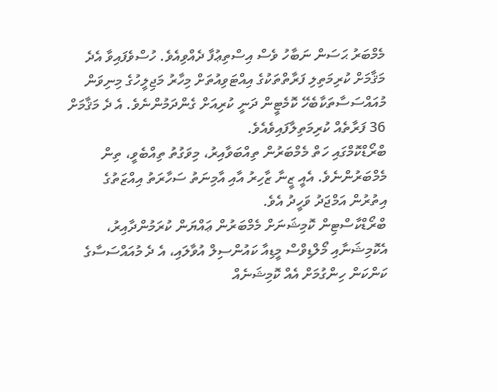މެމްބަރު ޙަސަން ނަބާހު ވެސް އިސްތިޢުފާ ދެއްވިއެވެ. ހުސްވެފައިވާ އެދެ މަޤާމަށް ކުރިމަތިލި ފަރާތްތަކުގެ އިއްޓަވިއުތަށް މިހާރު މަޖިލީހުގެ މިނިވަން މުއައްސަސާތަކާބެހޭ ކޮމެޓީން ދަނީ ކުރިއަށް ގެންދަމުންނެވެ. އެ ދެ މަޤާމަށް 36 ފަރާތެއް ކުރިމަތިލާފައިވެއެވެ.
ބްރޯޑްކޮމްގައި ހަތް މެމްބަރުން ތިއްބަވާއިރު، މިވަގުތު ތިއްބެވީ، ތިން މެމްބަރުންނެވެ. އެއީ ޒީނާ ޒާހިރު އާއި އާމިނަތު ސަހާރަތު އިއްޒަތުގެ އިތުރުން އަމްޖަދު ވަހީދު އެވެ.
ބްރޯޑްކާސްޓިން ކޮމިޝަނަށް މެމްބަރުން ޢައްޔަން ކުރަމުންދާއިރު، އެކޮމިޝަނާއި މޯލްޑިވްސް މީޑިއާ ކައުންސިލް އުވާލައި، އެ ދެ މުއައްސަސާގެ ކަންކަން ހިންގުމަށް އެއް ކޮމިޝަނެއް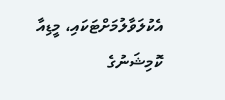އެކުލަވާލުމަށްޓަކައި، މީޑިއާ ކޮމިޝަނުގެ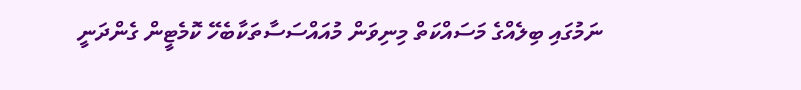ނަމުގައި ބިލެއްގެ މަސައްކަތް މިނިވަން މުއައްސަސާތަކާބެހޭ ކޮމެޓީން ގެންދަނީ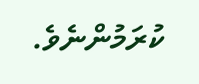ކުރަމުންނެވެ.